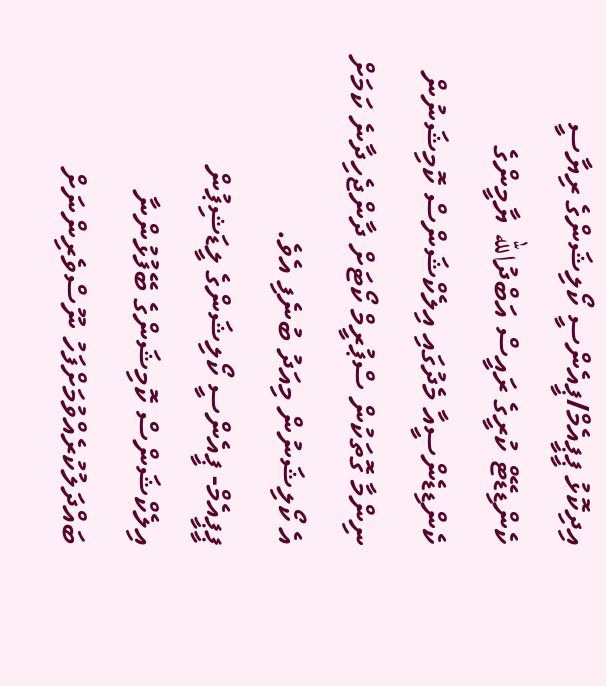އިދިކޮޅު ޕީޕީއެމް/ޕީއެންސީ ކޯލިޝަންގެ ރިޔާސީ ކެންޑިޑޭޓް ކުރީގެ ރައީސް އަބްދުالله ޔާމީންގެ ކެންޑިޑެންސީއާ މެދުގައި އިލެކްޝަންސް ކޮމިޝަނުން ނިންމާ ގޮތަކުން ސްޕުރީމް ކޯޓަށް ދާންޖެހިދާނެ ކަމަށް އެ ކޯލިޝަނުން މިއަދު ބުނެފި އެވެ.
ޕީޕީއެމް- ޕީއެންސީ ކޯލިޝަންގެ ލީޑަޝިޕުން އިލެކްޝަންސް ކޮމިޝަންގެ ބޭފުޅުންނާ ބައްދަލުކުރެއްވުމަށްފަހު ނޫސްވެރިންނަށް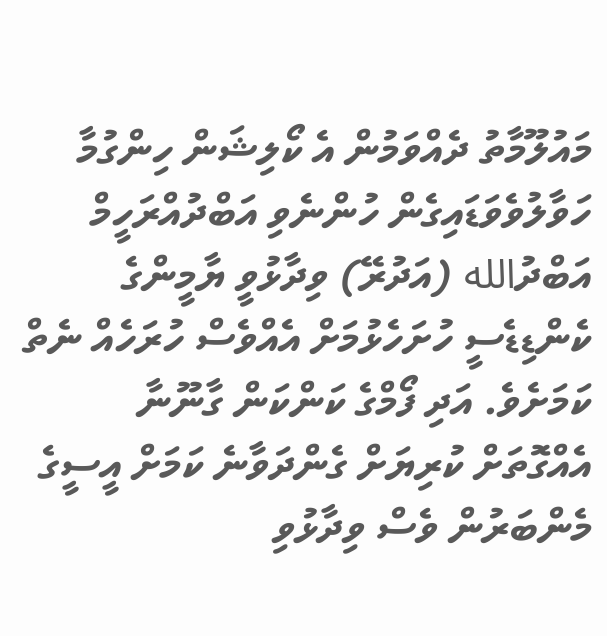މައުލޫމާތު ދެއްވަމުން އެ ކޯލިޝަން ހިންގުމާ ހަވާލުވެވަޑައިގެން ހުންނެވި އަބްދުއްރަހީމް އަބްދުالله (އަދުރޭ) ވިދާޅުވީ ޔާމީންގެ ކެންޑިޑެސީ ހުށަހެޅުމަށް އެއްވެސް ހުރަހެއް ނެތް ކަމަށެވެ. އަދި ފޯމްގެ ކަންކަން ގާނޫނާ އެއްގޮތަށް ކުރިޔަށް ގެންދަވާނެ ކަމަށް އީސީގެ މެންބަރުން ވެސް ވިދާޅުވި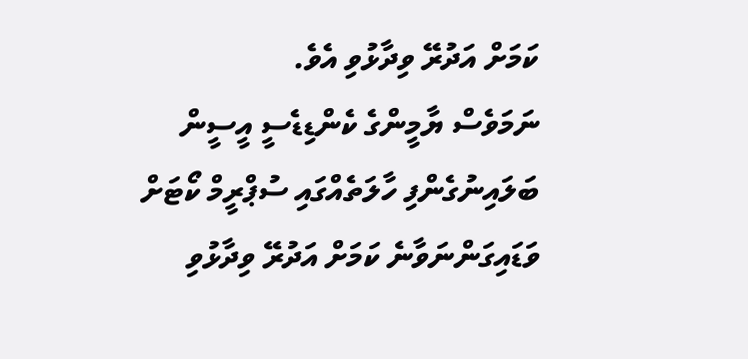ކަމަށް އަދުރޭ ވިދާޅުވި އެވެ.
ނަމަވެސް ޔާމީންގެ ކެންޑިޑެސީ އީސީން ބަލައިނުގެންފި ހާލަތެއްގައި ސުޕްރީމް ކޯޓަށް ވަޑައިގަންނަވާނެ ކަމަށް އަދުރޭ ވިދާޅުވި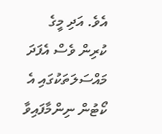އެވެ. އަދި މީގެ ކުރިން ވެސް އެފަދަ މައްސަލަތަކުގައި އެ ކޯޓުން ނިންމާފައިވާ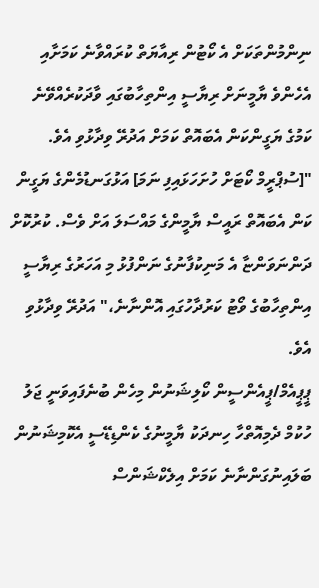ނިންމުންތަކަށް އެ ކޯޓުން ރިއާޔަތް ކުރައްވާނެ ކަމަށާއި އެހެންވެ ޔާމީނަށް ރިޔާސީ އިންތިހާބުގައި ވާދަކުރެއްވޭނެ ކަމުގެ ޔަގީންކަން އެބައޮތް ކަމަށް އަދުރޭ ވިދާޅުވި އެވެ.
"[ސުޕްރީމް ކޯޓަށް ހުށަހަޅައިފި ނަމަ] އަޅުގަނޑުމެންގެ ޔަގީން ކަން އެބައޮތް ރައީސް ޔާމީންގެ މައްސަލަ އަށް ވެސް. ކުރުކޮށް ދަންނަވަންޏާ އެ މަނިކުފާނުގެ ނަންފުޅު މި އަހަރުގެ ރިޔާސީ އިންތިހާބުގެ ވޯޓު ކަރުދާހުގައި އޮންނާނެ،" އަދުރޭ ވިދާޅުވި އެވެ.
ޕީޕީއެމް/ޕީއެންސީން ކޯލިޝަނުން މިހެން ބުނެފައިވަނީ ޖަލު ހުކުމް ދެމިއޮތްހާ ހިނދަކު ޔާމީނުގެ ކެންޑިޑޭސީ އެކޮމިޝަނުން ބަލައިނުގަންނާނެ ކަމަށް އިލެކްޝަންސް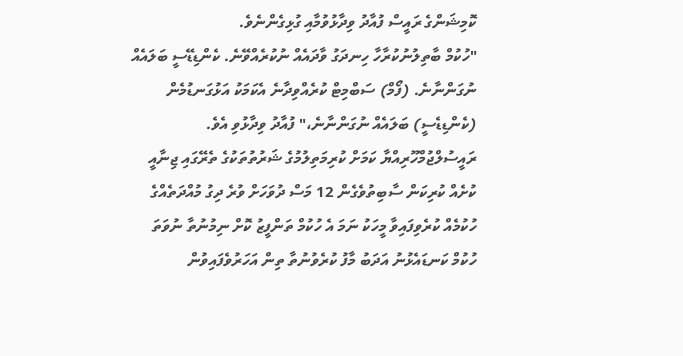ކޮމިޝަންގެ ރައީސް ފުއާދު ވިދާޅުވުމާއި ގުޅިގެންނެވެ.
"ހުކުމް ބާތިލުނުކުރާހާ ހިނދަގު ވާދައެއް ނުކުރެއްވޭނެ. ކެންޑިޑޭސީ ބަލައެއް ނުގަންނާނެ. (ފޯމް) ސަބްމިޓް ކުރެއްވިދާނެ އެކަމަކު އަޅުގަނޑުމެން (ކެންޑިޑެސީ) ބަލައެއް ނުގަންނާނެ،" ފުއާދު ވިދާޅުވި އެވެ.
ރައީސުލްޖުމްހޫރިއްޔާ ކަމަށް ކުރިމަތިލުމުގެ ޝަރުތުތަކުގެ ތެރޭގައި ޖިނާއީ ކުށެއް ކުރިކަން ސާބިތުވެގެން 12 މަސް ދުވަހަށް ވުރެ ދިގު މުއްދަތެއްގެ ހުކުމެއް ކުރެވިފައިވާ މީހަކު ނަމަ އެ ހުކުމް ތަންފީޒު ކޮށް ނިމުނުތާ ނުވަތަ ހުކުމް ކަނޑައެޅުނު އަދަބު މާފު ކުރެވުނުތާ ތިން އަހަރުވެފައިވުން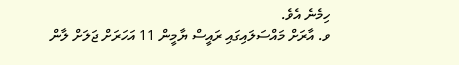ހިމެނެ އެވެ.
ވ. އާރަށް މައްސަލައިގައި ރައީސް ޔާމީން 11 އަހަރަށް ޖަލަށް ލާން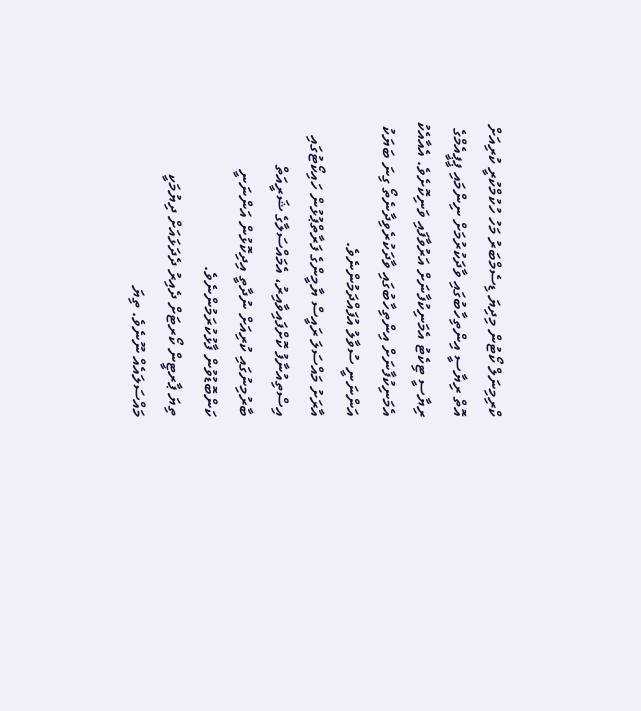ކްރިމިނަލް ކޯޓުން މިދިޔަ ޑިސެމްބަރު މަހު ހުކުމްކުރީ ކުރިއަށް އޮތް ރިޔާސީ އިންތިހާބުގައި ވާދަކުރުމަށް ނިންމައި ޕީޕީއެމްގެ ރިޔާސީ ޓިކެޓު އެމަނިކުފާނަށް އަރުވާފައި ވަނިކޮށެވެ. އެއާއެކު އެމަނިކުފާނަށް އިންތިހާބުގައި ވާދަކުރެވިދާނެތޯ ގިނަ ބަޔަކު އަންނަނީ ސުވާލު އުފައްދަމުންނެވެ.
އާރަށު މައްސަލަ ރައީސް ޔާމީންގެ ފަރާތްޕުޅުން ހައިކޯޓުގައި އިސްތިއުނާފު ކޮށްފައިވާއިރު، އެމައްސަލާގެ ޝަރީއަތް ބާރުމިނުގައި ކުރިއަށް ނުދާތީ އިދިކޮޅުން އަންނަނީ ކަންބޮޑުވުން ފާޅުކުރަމުންނެވެ.
ތިޔަ ޕާރޓީން ކޯރޓަށް ދެއިރު ދެދަޅައަށް ދިޔުމަކީ މައްސަލައެއް ނޫނެވެ. ތިޔަ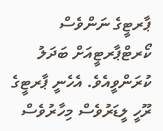ޕާރޓީގެ ނަންވެސް ކޯރޓްޕާރޓީއަށް ބަދަލު ކުރަންވީއެވެ. އެހެނީ ޕާރޓީގެ ރޫހީ ލީޑަރުވެސް މިހާރުވެސް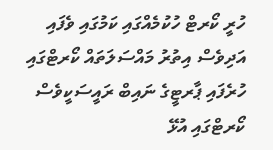ހުރީ ކޯރޓް ހުކުމެއްގައި ކަމުގައި ވެފައި އަދިވެސް އިތުރު މައްސަލަތައް ކޯރޓްގައި ހުރެފައި ޕާރޓީގެ ނައިބް ރައީސަކީވެސް ކޯރޓްގައި އުޅޭ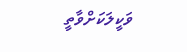ވަކީލަކަށްވާތީ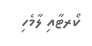ކޯރޓާއި ލާމެހި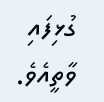ގުޅިފައި ވާތީއެވެ.